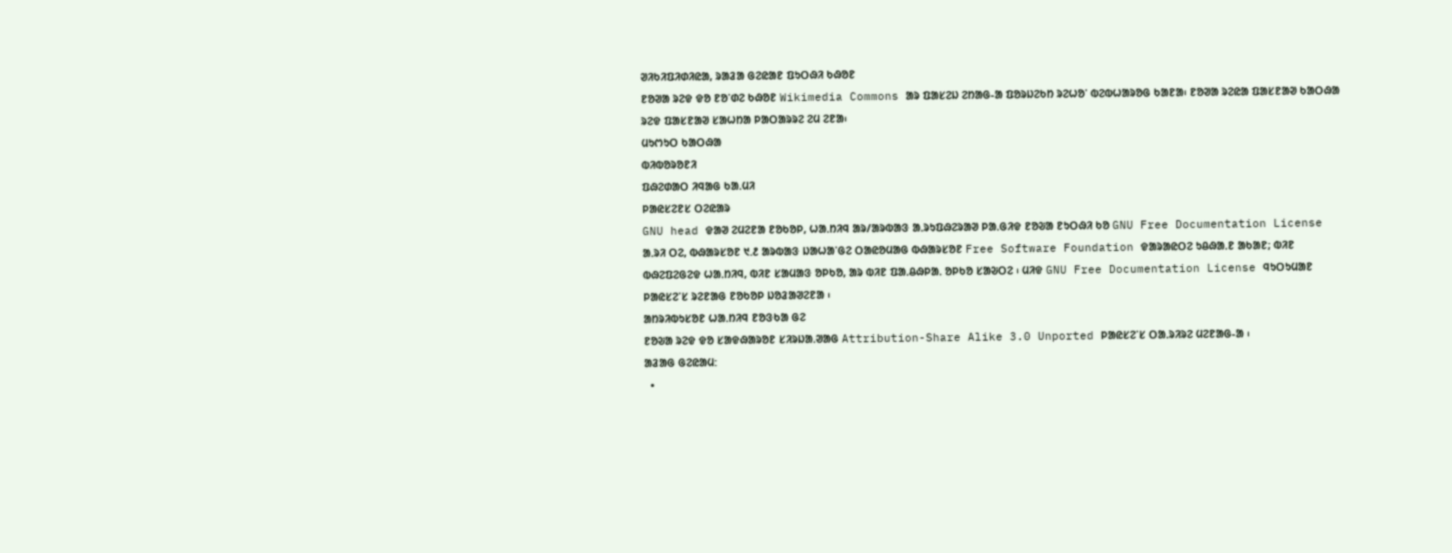ᱣᱤᱠᱤᱯᱤᱰᱤᱭᱟ, ᱨᱟᱲᱟ ᱜᱮᱭᱟᱱ ᱯᱩᱛᱷᱤ ᱠᱷᱚᱱ
ᱱᱚᱣᱟ ᱨᱮᱫ ᱫᱚ ᱱᱚᱸᱰᱮ ᱠᱷᱚᱱ Wikimedia Commons ᱟᱨ ᱯᱟᱥᱮᱡ ᱮᱴᱟᱜ-ᱟ ᱯᱚᱨᱡᱮᱠᱴ ᱨᱮᱦᱚᱸ ᱵᱮᱵᱦᱟᱨᱚᱜ ᱠᱟᱱᱟ᱾ ᱱᱚᱣᱟ ᱨᱮᱭᱟ ᱯᱟᱥᱱᱟᱣ ᱠᱟᱛᱷᱟ ᱨᱮᱫ ᱯᱟᱥᱱᱟᱣ ᱥᱟᱦᱴᱟ ᱞᱟᱛᱟᱨᱨᱮ ᱮᱢ ᱮᱱᱟ᱾
ᱢᱩᱬᱩᱛ ᱠᱟᱛᱷᱟ
ᱵᱤᱵᱚᱨᱚᱱᱤ
ᱯᱷᱮᱰᱟᱛ ᱤᱧᱟᱜ ᱠᱟᱹᱢᱤ
ᱞᱟᱭᱥᱮᱱᱥ ᱛᱮᱭᱟᱨ
GNU head ᱫᱟᱣ ᱮᱢᱮᱱᱟ ᱱᱚᱠᱚᱞ, ᱦᱟᱹᱴᱤᱧ ᱟᱨ/ᱟᱨᱵᱟᱝ ᱟᱹᱨᱩᱯᱷᱮᱨᱟᱣ ᱞᱟᱹᱜᱤᱫ ᱱᱚᱶᱟ ᱱᱩᱛᱷᱤ ᱠᱚ GNU Free Documentation License ᱟᱹᱨᱤ ᱛᱮ, ᱵᱷᱟᱨᱥᱚᱱ ᱑.᱒ ᱟᱨᱵᱟᱝ ᱡᱟᱦᱟᱸᱜᱮ ᱛᱟᱭᱚᱢᱟᱜ ᱵᱷᱟᱨᱥᱚᱱ Free Software Foundation ᱫᱟᱨᱟᱭᱛᱮ ᱩᱪᱷᱟᱹᱱ ᱟᱠᱟᱱ; ᱵᱤᱱ ᱵᱷᱮᱯᱮᱜᱮᱫ ᱦᱟᱹᱴᱤᱧ, ᱵᱤᱱ ᱥᱟᱢᱟᱝ ᱚᱞᱠᱚ, ᱟᱨ ᱵᱤᱱ ᱯᱟᱹᱪᱷᱞᱟᱹ ᱚᱞᱠᱚ ᱥᱟᱶᱛᱮ ᱾ ᱢᱤᱫ GNU Free Documentation License ᱧᱩᱛᱩᱢᱟᱱ ᱞᱟᱭᱥᱮᱸᱥ ᱨᱮᱱᱟᱜ ᱱᱚᱠᱚᱞ ᱡᱚᱲᱟᱣᱮᱱᱟ ᱾
ᱟᱴᱨᱤᱵᱩᱥᱚᱱ ᱦᱟᱹᱴᱤᱧ ᱱᱚᱝᱠᱟ ᱜᱮ
ᱱᱚᱶᱟ ᱨᱮᱫ ᱫᱚ ᱥᱟᱫᱷᱟᱨᱚᱱ ᱥᱤᱨᱡᱟᱹᱣᱟᱜ Attribution-Share Alike 3.0 Unported ᱞᱟᱭᱥᱮᱸᱥ ᱛᱟᱹᱨᱤᱨᱮ ᱢᱮᱱᱟᱜ-ᱟ ᱾
ᱟᱲᱟᱜ ᱜᱮᱭᱟᱢ:
  •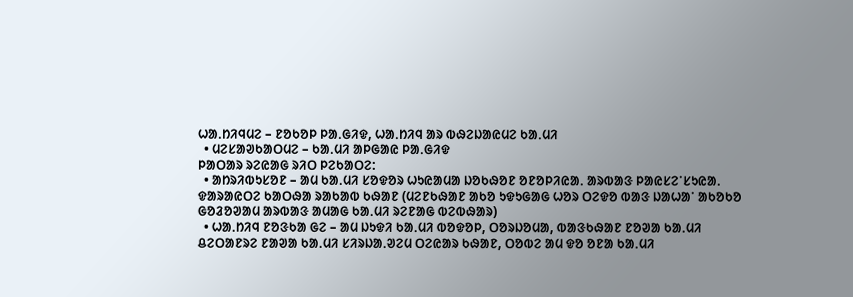ᱦᱟᱹᱴᱤᱧᱢᱮ – ᱱᱚᱠᱚᱞ ᱞᱟᱹᱜᱤᱫ, ᱦᱟᱹᱴᱤᱧ ᱟᱨ ᱵᱷᱮᱡᱟᱭᱢᱮ ᱠᱟᱹᱢᱤ
  • ᱢᱮᱥᱟᱣᱠᱟᱛᱢᱮ – ᱠᱟᱹᱢᱤ ᱟᱞᱜᱟᱭ ᱞᱟᱹᱜᱤᱫ
ᱞᱟᱛᱟᱨ ᱨᱮᱭᱟᱜ ᱨᱤᱛ ᱞᱮᱠᱟᱛᱮ:
  • ᱟᱴᱨᱤᱵᱩᱥᱚᱱ – ᱟᱢ ᱠᱟᱹᱢᱤ ᱥᱚᱫᱚᱨ ᱦᱩᱭᱟᱢᱟ ᱡᱚᱠᱷᱚᱱ ᱚᱱᱚᱞᱤᱭᱟᱹ ᱟᱨᱵᱟᱝ ᱞᱟᱭᱥᱮᱸᱥᱩᱭᱟᱹ ᱫᱟᱨᱟᱭᱛᱮ ᱠᱟᱛᱷᱟ ᱨᱟᱠᱟᱵ ᱠᱷᱟᱱ (ᱢᱮᱱᱠᱷᱟᱱ ᱟᱠᱚ ᱩᱫᱩᱜᱟᱜ ᱦᱚᱨ ᱛᱮᱫᱚ ᱵᱟᱝ ᱡᱟᱦᱟᱸ ᱟᱠᱚᱠᱚ ᱜᱚᱲᱚᱣᱟᱢ ᱟᱨᱵᱟᱝ ᱟᱢᱟᱜ ᱠᱟᱹᱢᱤ ᱨᱮᱱᱟᱜ ᱵᱮᱵᱷᱟᱨ)
  • ᱦᱟᱹᱴᱤᱧ ᱱᱚᱝᱠᱟ ᱜᱮ – ᱟᱢ ᱡᱩᱫᱤ ᱠᱟᱹᱢᱤ ᱵᱚᱫᱚᱞ, ᱛᱚᱨᱡᱚᱢᱟ, ᱵᱟᱝᱠᱷᱟᱱ ᱱᱚᱣᱟ ᱠᱟᱹᱢᱤ ᱪᱮᱛᱟᱱᱨᱮ ᱱᱟᱣᱟ ᱠᱟᱹᱢᱤ ᱥᱤᱨᱡᱟᱹᱣᱮᱢ ᱛᱮᱭᱟᱨ ᱠᱷᱟᱱ, ᱛᱚᱵᱮ ᱟᱢ ᱫᱚ ᱚᱱᱟ ᱠᱟᱹᱢᱤ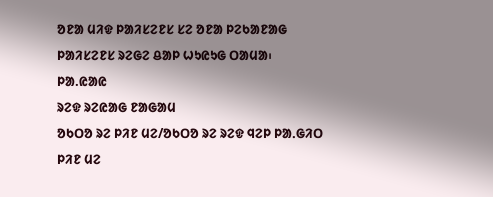ᱚᱱᱟ ᱢᱤᱫ ᱞᱟᱤᱥᱮᱱᱥ ᱥᱮ ᱚᱱᱟ ᱞᱮᱠᱟᱱᱟᱜ ᱞᱟᱤᱥᱮᱱᱥ ᱨᱮᱜᱮ ᱪᱟᱞ ᱦᱩᱭᱩᱜ ᱛᱟᱢᱟ᱾
ᱞᱟ.ᱭᱟᱭ
ᱨᱮᱫ ᱨᱮᱭᱟᱜ ᱱᱟᱜᱟᱢ
ᱚᱠᱛᱚ ᱨᱮ ᱞᱤᱱ ᱢᱮ/ᱚᱠᱛᱚ ᱨᱮ ᱨᱮᱫ ᱧᱮᱞ ᱞᱟᱹᱜᱤᱛ ᱞᱤᱱ ᱢᱮ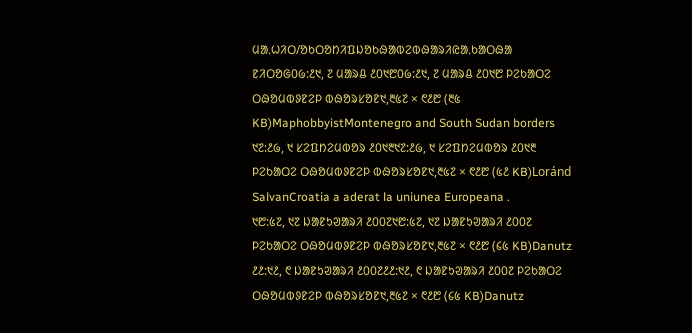ᱢᱟᱹᱦᱤᱛ/ᱚᱠᱛᱚᱴᱤᱯᱡᱚᱠᱷᱟᱵᱮᱵᱷᱟᱨᱤᱭᱟᱹᱠᱟᱛᱷᱟ
ᱱᱤᱛᱚᱜ᱐᱙:᱒᱑, ᱗ ᱢᱟᱨᱪ ᱒᱐᱑᱘᱐᱙:᱒᱑, ᱗ ᱢᱟᱨᱪ ᱒᱐᱑᱘ ᱞᱮᱠᱟᱛᱮ ᱛᱷᱚᱢᱵᱽᱱᱮᱞ ᱵᱷᱚᱨᱥᱚᱱ᱑,᱓᱕᱗ × ᱖᱒᱘ (᱓᱕ KB)MaphobbyistMontenegro and South Sudan borders
᱑᱗:᱒᱙, ᱑ ᱥᱮᱯᱴᱮᱢᱵᱚᱨ ᱒᱐᱑᱓᱑᱗:᱒᱙, ᱑ ᱥᱮᱯᱴᱮᱢᱵᱚᱨ ᱒᱐᱑᱓ ᱞᱮᱠᱟᱛᱮ ᱛᱷᱚᱢᱵᱽᱱᱮᱞ ᱵᱷᱚᱨᱥᱚᱱ᱑,᱓᱕᱗ × ᱖᱒᱘ (᱕᱒ KB)Loránd SalvanCroatia a aderat la uniunea Europeana .
᱑᱘:᱕᱗, ᱑᱗ ᱡᱟᱱᱩᱣᱟᱨᱤ ᱒᱐᱐᱗᱑᱘:᱕᱗, ᱑᱗ ᱡᱟᱱᱩᱣᱟᱨᱤ ᱒᱐᱐᱗ ᱞᱮᱠᱟᱛᱮ ᱛᱷᱚᱢᱵᱽᱱᱮᱞ ᱵᱷᱚᱨᱥᱚᱱ᱑,᱓᱕᱗ × ᱖᱒᱘ (᱔᱕ KB)Danutz
᱒᱒:᱑᱒, ᱖ ᱡᱟᱱᱩᱣᱟᱨᱤ ᱒᱐᱐᱗᱒᱒:᱑᱒, ᱖ ᱡᱟᱱᱩᱣᱟᱨᱤ ᱒᱐᱐᱗ ᱞᱮᱠᱟᱛᱮ ᱛᱷᱚᱢᱵᱽᱱᱮᱞ ᱵᱷᱚᱨᱥᱚᱱ᱑,᱓᱕᱗ × ᱖᱒᱘ (᱔᱕ KB)Danutz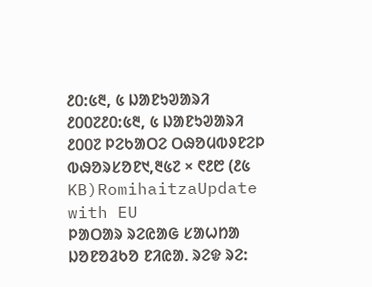᱒᱐:᱕᱓, ᱕ ᱡᱟᱱᱩᱣᱟᱨᱤ ᱒᱐᱐᱗᱒᱐:᱕᱓, ᱕ ᱡᱟᱱᱩᱣᱟᱨᱤ ᱒᱐᱐᱗ ᱞᱮᱠᱟᱛᱮ ᱛᱷᱚᱢᱵᱽᱱᱮᱞ ᱵᱷᱚᱨᱥᱚᱱ᱑,᱓᱕᱗ × ᱖᱒᱘ (᱒᱕ KB)RomihaitzaUpdate with EU
ᱞᱟᱛᱟᱨ ᱨᱮᱭᱟᱜ ᱥᱟᱦᱴᱟ ᱡᱚᱱᱚᱲᱠᱚ ᱱᱤᱭᱟᱹ ᱨᱮᱫ ᱨᱮ: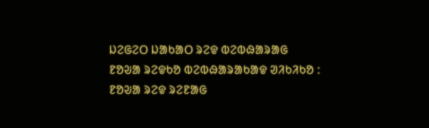ᱡᱮᱜᱮᱛ ᱡᱟᱠᱟᱛ ᱨᱮᱫ ᱵᱮᱵᱷᱟᱨᱟᱜ
ᱱᱚᱶᱟ ᱨᱮᱫᱠᱚ ᱵᱮᱵᱷᱟᱨᱟᱠᱟᱫ ᱣᱤᱠᱤᱠᱚ :
ᱱᱚᱶᱟ ᱨᱮᱫ ᱨᱮᱱᱟᱜ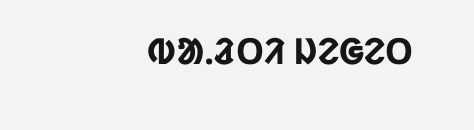ᱵᱟᱹᱲᱛᱤ ᱡᱮᱜᱮᱛ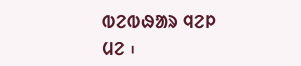ᱵᱮᱵᱷᱟᱨ ᱧᱮᱞ ᱢᱮ ᱾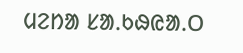ᱢᱮᱴᱟ ᱥᱟᱹᱠᱷᱭᱟᱹᱛ